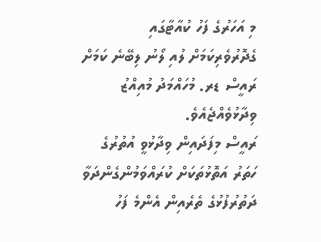މި އަހަރުގެ ފަހު ކުއާޓާގައި ގެދޮރުވެރިކަމަށް ލުއި ލޯނު ލިބޭނެ ކަމަށް ރައީސް ޑރ. މުހައްމަދު މުއިއްޒު ވިދާޅުވެއްޖެއެވެ.
ރައީސް މިފަދައިން ވިދާޅުވީ އުތުރުގެ ހަތަރު އަތޮޅުތަކަށް ކުރައްވަމުންގެންދަވާ ދަތުރުފުޅުގެ ތެރެއިން އެންމެ ފަހު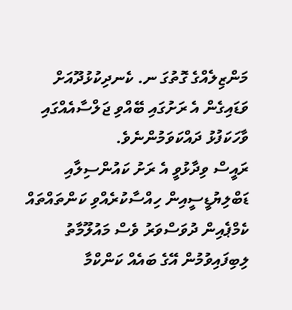މަންޒިލެއްގެ ގޮތުގަ ނ. ކެނދިކުޅުދޫއަށް ވަޑައިގެން އެ ރަށުގައި ބޭއްވި ޖަލްސާއެއްގައި ވާހަކަފުޅު ދައްކަވަމުންނެވެ.
ރައީސް ވިދާޅުވީ އެ ރަށު ކައުންސިލާއި ޑަބްލިޔުޑީސީއިން ހިއްސާކުރެއްވި ކަންތައްތައް ކެމްޕެއިން ދުވަސްވަރު ވެސް މައުލޫމާތު ލިބިފައިވުމުން އޭގެ ބައެއް ކަންކްމާ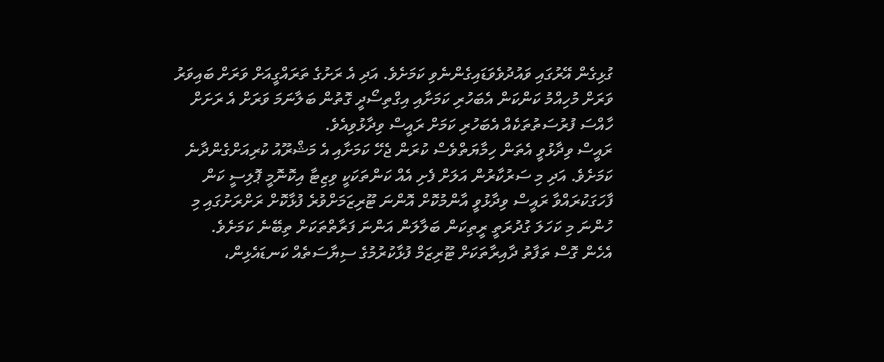ގުޅިގެން އޭރުގައި ވައުދުވެވަޑައިގެންނެވި ކަމަށެވެ. އަދި އެ ރަށުގެ ތަރައްގީއަށް ވަރަށް ބައިވަރު ވަރަށް މުހިއްމު ކަންކަން އެބަހުރި ކަމަށާއި އިގްތިސޯދީ ގޮތުން ބަލާނަމަ ވަރަށް އެ ރަށަށް ހާއްސަ ފުރުސަތުތަކެއް އެބަހުރި ކަމަށް ރައީސް ވިދާޅުވިއެވެ.
ރައީސް ވިދާޅުވީ އެތަން ހިމާޔަތްވެސް ކުރަން ޖެހޭ ކަމަށާއި އެ މަޝްރޫއު ކުރިއަށްގެންދާނެ ކަމަށެވެ. އަދި މި ސަރުކާރުން އަލަށް ފެށި އެއް ކަންތަކަކީ ވިޒިޓާ އިކޮނޮމީ ޕޮލިސީ ކަން ފާހަގަކުރައްވާ ރައީސް ވިދާޅުވީ އާންމުކޮށް އޮންނަ ޓޫރިޒަމަށްވުރެ ފުޅާކޮށް ރަށްރަށުގައި މި ހުންނަ މި ކަހަލަ ގުދުރަތީ ރީތިކަން ބަލާލަން އަންނަ ފަރާތްތަކަށް ތިބޭނެ ކަމަށެވެ.
އެހެން ގޮސް ތަފާތު ދާއިރާތަކަށް ޓޫރިޒަމް ފުޅާކުރުމުގެ ސިޔާސަތެއް ކަނޑައެޅިން،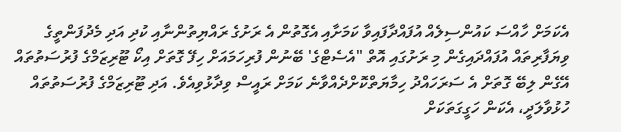އެކަމަށް ހާއްސަ ކައުންސިލެއް އުފައްދާފައިވާ ކަމަށާއި އެގޮތުން އެ ރަށުގެ ރައްޔިތުންނާއި ކުދި އަދި މެދުފަންތީގެ ވިޔަފާރިތައް އުފައްދައިގެން މި ރަށުގައި އޮތް "އެސެޓްގެ' ބޭނުން ފުރިހަމައަށް ހިފޭ ގޮތަށް އިކޯ ޓޫރިޒަމްގެ ފުރުސަތުތައް އޭގެން ލިބޭ ގޮތަށް އެ ސަރަހައްދު ހިމާޔަތްކޮށްދެއްވާނެ ކަމަށް ރައީސް ވިދާޅުވިއެވެ. އަދި ޓޫރިޒަމްގެ ފުރުސަތުތައް ހުޅުވާލަދީ، އެކަން ހަގީގަތަކަށް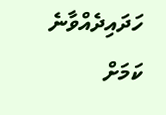ހަދައިދެއްވާނެ ކަމަށް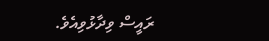ރައީސް ވިދާޅުވިއެވެ.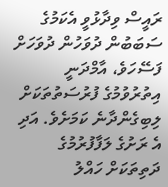ރައީސް ވިދާޅުވީ އެކަމުގެ ސަބަބުން ދުވަހުން ދުވަހަށް ފަސޭހަވެ، އާމްދަނީ އިތުރުވުމުގެ ފުރުސަތުތަކަށް ލިބިގެންދާނެ ކަމަށެވެ. އަދި އެ ރަށުގެ ލަފާފުރުމުގެ ދަތިތަކަށް ހައްލު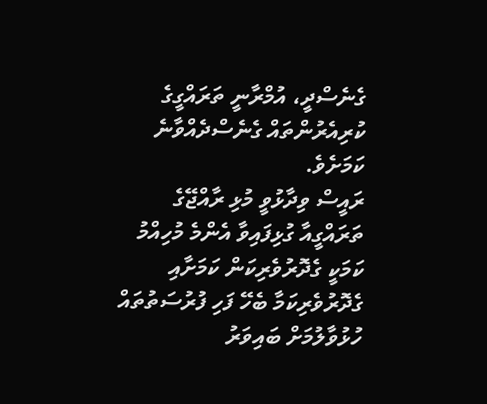ގެނެސްދީ، އުމްރާނީ ތަރައްގީގެ ކުރިއެރުންތައް ގެނެސްދެއްވާނެ ކަމަށެވެ.
ރައީސް ވިދާޅުވީ މުޅި ރާއްޖޭގެ ތަރައްގީއާ ގުޅިފައިވާ އެންމެ މުހިއްމު ކަމަކީ ގެދޮރުވެރިކަން ކަމަށާއި ގެދޮރުވެރިކަމާ ބެހޭ ފަހި ފުރުސަތުތައް ހުޅުވާލުމަށް ބައިވަރު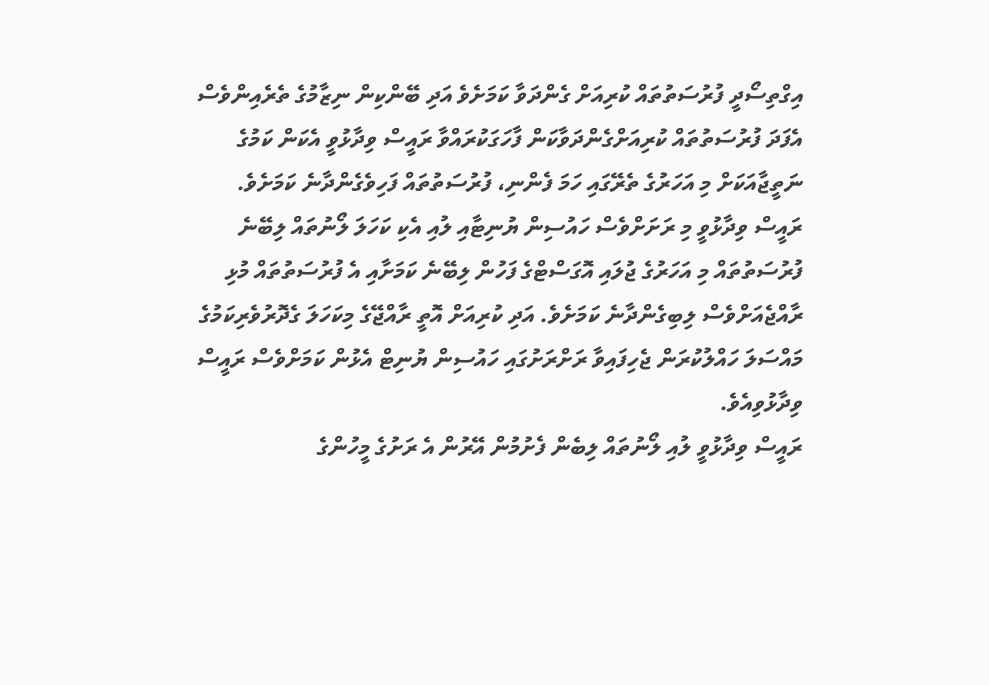އިގްތިސޯދީ ފުރުސަތުތައް ކުރިއަށް ގެންދަވާ ކަމަށެވެ އަދި ބޭންކިން ނިޒާމުގެ ތެރެއިންވެސް އެފަދަ ފުރުސަތުތައް ކުރިއަށްގެންދަވާކަން ފާހަގަކުރައްވާ ރައީސް ވިދާޅުވީ އެކަން ކަމުގެ ނަތީޖާއަކަށް މި އަހަރުގެ ތެރޭގައި ހަމަ ފެންނި، ފުރުސަތުތައް ފަހިވެގެންދާނެ ކަމަށެވެ.
ރައީސް ވިދާޅުވީ މި ރަށަށްވެސް ހައުސިން ޔުނިޓާއި ލުއި އެކި ކަހަލަ ލޯނުތައް ލިބޭނެ ފުރުސަތުތައް މި އަހަރުގެ ޖުލައި އޮގަސްޓްގެ ފަހުން ލިބޭނެ ކަމަށާއި އެ ފުރުސަތުތައް މުޅި ރާއްޖެއަށްވެސް ލިބިގެންދާނެ ކަމަށެވެ. އަދި ކުރިއަށް އޮތީ ރާއްޖޭގެ މިކަހަލަ ގެދޮރުވެރިކަމުގެ މައްސަލަ ހައްލުކުރަން ޖެހިފައިވާ ރަށްރަށުގައި ހައުސިން ޔުނިޓް އެޅުން ކަމަށްވެސް ރައީސް ވިދާޅުވިއެވެ.
ރައީސް ވިދާޅުވީ ލުއި ލޯނުތައް ލިބެން ފެށުމުން އޭރުން އެ ރަށުގެ މީހުންގެ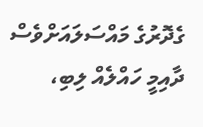ގެދޮރުގެ މައްސަލައަށްވެސް ދާއިމީ ހައްލެއް ލިބި،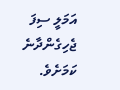އަމަލީ ސިފަ ޖެހިގެންދާނެ ކަމަށެވެ.